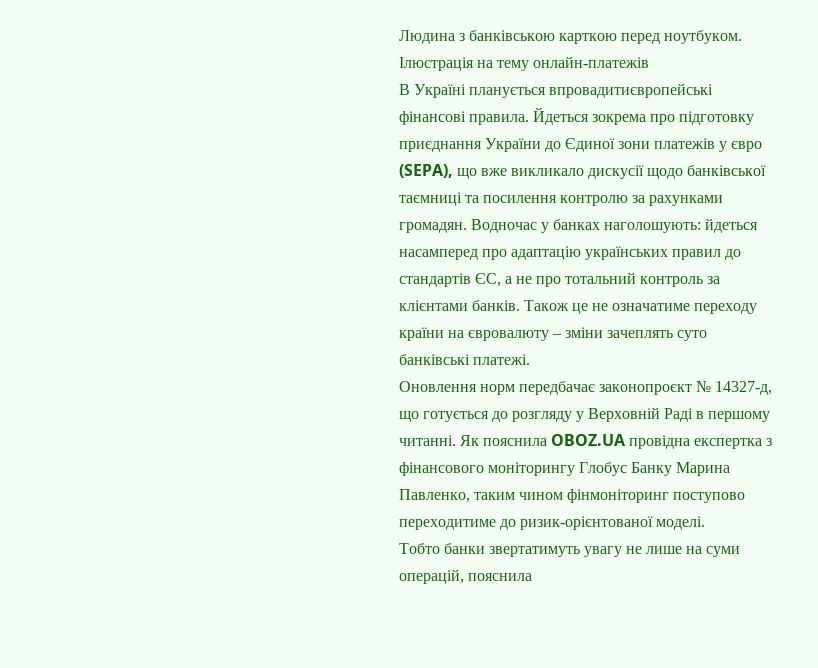Людина з банківською карткою перед ноутбуком. Ілюстрація на тему онлайн-платежів
В Україні планується впровадитиєвропейські фінансові правила. Йдеться зокрема про підготовку приєднання України до Єдиної зони платежів у євро (SEPA), що вже викликало дискусії щодо банківської таємниці та посилення контролю за рахунками громадян. Водночас у банках наголошують: йдеться насамперед про адаптацію українських правил до стандартів ЄС, а не про тотальний контроль за клієнтами банків. Також це не означатиме переходу країни на євровалюту – зміни зачеплять суто банківські платежі.
Оновлення норм передбачає законопроєкт № 14327-д, що готується до розгляду у Верховній Раді в першому читанні. Як пояснила OBOZ.UA провідна експертка з фінансового моніторингу Глобус Банку Марина Павленко, таким чином фінмоніторинг поступово переходитиме до ризик-орієнтованої моделі.
Тобто банки звертатимуть увагу не лише на суми операцій, пояснила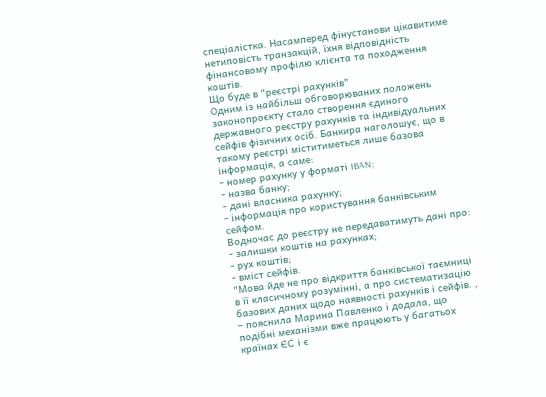спеціалістка. Насамперед фінустанови цікавитиме нетиповість транзакцій, їхня відповідність фінансовому профілю клієнта та походження коштів.
Що буде в "реєстрі рахунків"
Одним із найбільш обговорюваних положень законопроєкту стало створення єдиного державного реєстру рахунків та індивідуальних сейфів фізичних осіб. Банкира наголошує, що в такому реєстрі міститиметься лише базова інформація, а саме:
- номер рахунку у форматі IBAN;
- назва банку;
- дані власника рахунку;
- інформація про користування банківським сейфом.
Водночас до реєстру не передаватимуть дані про:
- залишки коштів на рахунках;
- рух коштів;
- вміст сейфів.
"Мова йде не про відкриття банківської таємниці в її класичному розумінні, а про систематизацію базових даних щодо наявності рахунків і сейфів. , – пояснила Марина Павленко і додала, що подібні механізми вже працюють у багатьох країнах ЄС і є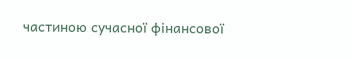частиною сучасної фінансової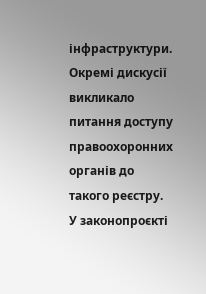інфраструктури.
Окремі дискусії викликало питання доступу правоохоронних органів до такого реєстру. У законопроєкті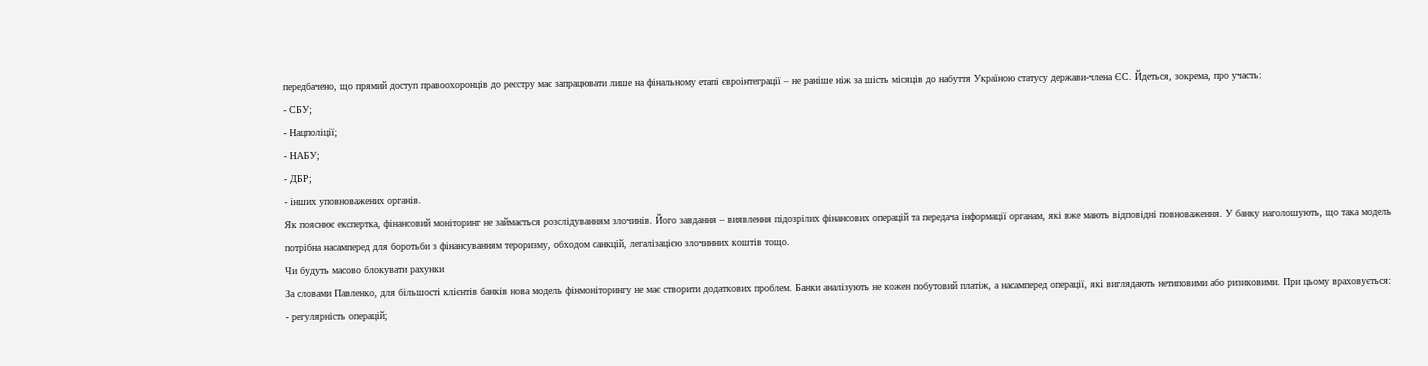передбачено, що прямий доступ правоохоронців до реєстру має запрацювати лише на фінальному етапі євроінтеграції – не раніше ніж за шість місяців до набуття Україною статусу держави-члена ЄС. Йдеться, зокрема, про участь:
- СБУ;
- Нацполіції;
- НАБУ;
- ДБР;
- інших уповноважених органів.
Як пояснює експертка, фінансовий моніторинг не займається розслідуванням злочинів. Його завдання – виявлення підозрілих фінансових операцій та передача інформації органам, які вже мають відповідні повноваження. У банку наголошують, що така модель потрібна насамперед для боротьби з фінансуванням тероризму, обходом санкцій, легалізацією злочинних коштів тощо.
Чи будуть масово блокувати рахунки
За словами Павленко, для більшості клієнтів банків нова модель фінмоніторингу не має створити додаткових проблем. Банки аналізують не кожен побутовий платіж, а насамперед операції, які виглядають нетиповими або ризиковими. При цьому враховується:
- регулярність операцій;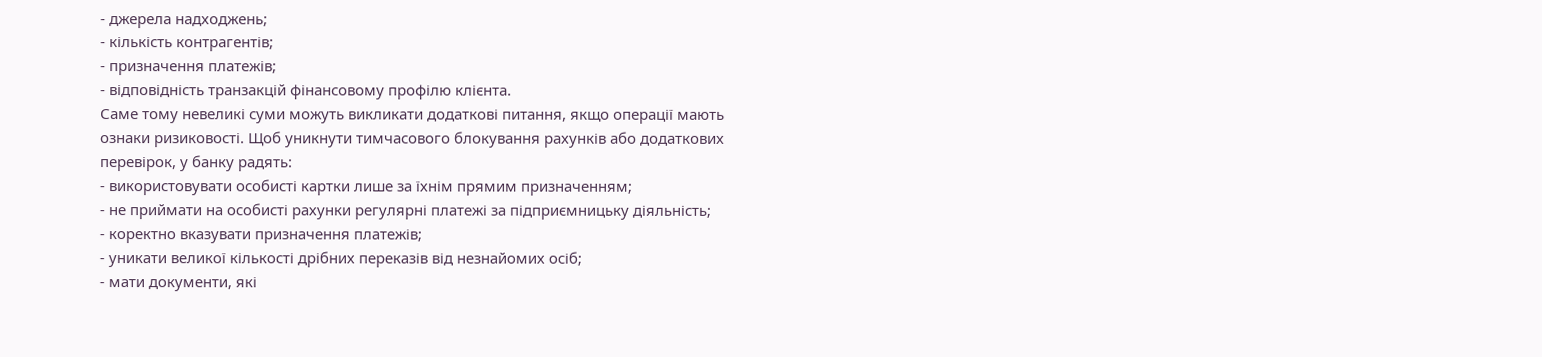- джерела надходжень;
- кількість контрагентів;
- призначення платежів;
- відповідність транзакцій фінансовому профілю клієнта.
Саме тому невеликі суми можуть викликати додаткові питання, якщо операції мають ознаки ризиковості. Щоб уникнути тимчасового блокування рахунків або додаткових перевірок, у банку радять:
- використовувати особисті картки лише за їхнім прямим призначенням;
- не приймати на особисті рахунки регулярні платежі за підприємницьку діяльність;
- коректно вказувати призначення платежів;
- уникати великої кількості дрібних переказів від незнайомих осіб;
- мати документи, які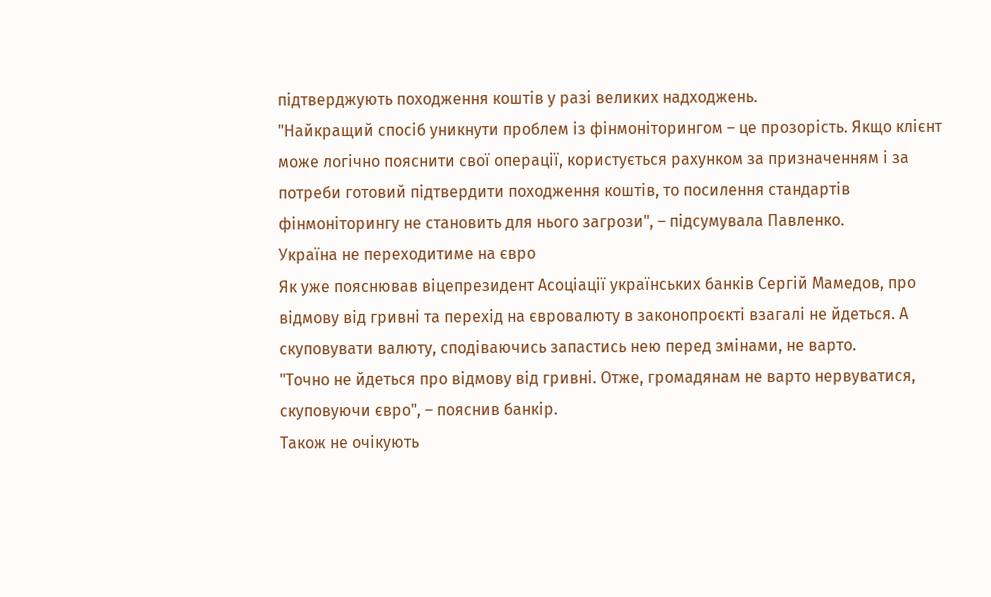підтверджують походження коштів у разі великих надходжень.
"Найкращий спосіб уникнути проблем із фінмоніторингом – це прозорість. Якщо клієнт може логічно пояснити свої операції, користується рахунком за призначенням і за потреби готовий підтвердити походження коштів, то посилення стандартів фінмоніторингу не становить для нього загрози", – підсумувала Павленко.
Україна не переходитиме на євро
Як уже пояснював віцепрезидент Асоціації українських банків Сергій Мамедов, про відмову від гривні та перехід на євровалюту в законопроєкті взагалі не йдеться. А скуповувати валюту, сподіваючись запастись нею перед змінами, не варто.
"Точно не йдеться про відмову від гривні. Отже, громадянам не варто нервуватися, скуповуючи євро", – пояснив банкір.
Також не очікують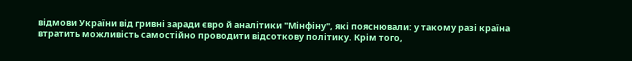відмови України від гривні заради євро й аналітики "Мінфіну", які пояснювали: у такому разі країна втратить можливість самостійно проводити відсоткову політику. Крім того,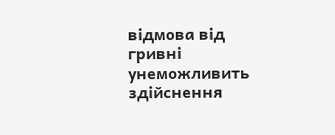відмова від гривні унеможливить здійснення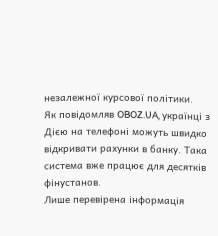незалежної курсової політики.
Як повідомляв OBOZ.UA, українці з Дією на телефоні можуть швидко відкривати рахунки в банку. Така система вже працює для десятків фінустанов.
Лише перевірена інформація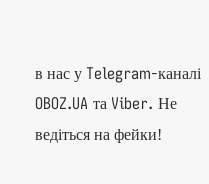в нас у Telegram-каналі OBOZ.UA та Viber. Не ведіться на фейки!